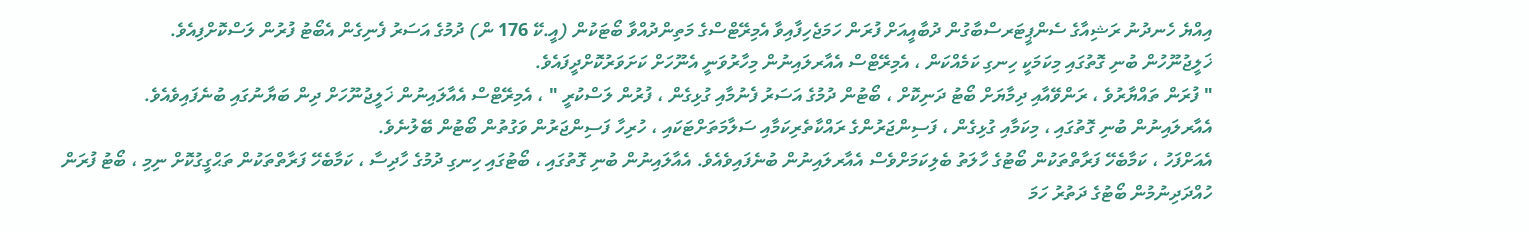އިއްޔެ ހެނދުނު ރަޝިއާގެ ސެންޕީޓަރސްބާގުން ދުބާއީއަށް ފުރަން ހަމަޖެހިފާއިވާ އެމިރޭޓްސްގެ މަތިންދުއްވާ ބޯޓަކުން (އީ.ކޭ 176 ން) ދުމުގެ އަސަރު ފެނިގެން އެބޯޓު ފުރުން ލަސްކޮށްފިއެވެ.
ޚަލީޖުނޫހުން ބުނި ގޮތުގައި މިކަމަކީ ހިނގި ކަމެއްކަން ، އެމިރޭޓްސް އެއާރލައިނުން މިހާރުވަނީ އެނޫހަށް ކަށަވަރުކޮށްދީފައެވެ.
" ފުރަން ތައްޔާރުވެ ، ރަންވޭއާއި ދިމާޔަށް ބޯޓު ދަނިކޮށް ، ބޯޓުން ދުމުގެ އަސަރު ފެނުމާއި ގުޅިގެން ، ފުރުން ލަސްކުރީ " ، އެމިރޭޓްސް އެއާލައިނުން ޚަލީޖުނޫހަށް ދިން ބަޔާނުގައި ބުނެފައިވެއެވެ.
އެއާރލައިނުން ބުނި ގޮތުގައި ، މިކަމާއި ގުޅިގެން ، ފަސިންޖަރުންގެ ރައްކާތެރިކަމާއި ސަލާމަތަށްޓަކައި ، ހުރިހާ ފަސިންޖަރުން ވަގުތުން ބޯޓުން ބޭލުނެވެ.
އެއަށްފަހު ، ކަމާބެހޭ ފަރާތްތަކުން ބޯޓުގެ ހާލަތު ބެލިކަމަށްވެސް އެއާރލައިނުން ބުނެފައިވެއެވެ. އެއާލައިނުން ބުނި ގޮތުގައި ، ބޯޓުގައި ހިނގި ދުމުގެ ހާދިސާ ، ކަމާބެހޭ ފަރާތްތަކުން ތަޙްގީގުކޮށް ނިމި ، ބޯޓު ފުރަން ހުއްދަދިނުމުން ބޯޓުގެ ދަތުރު ހަމަ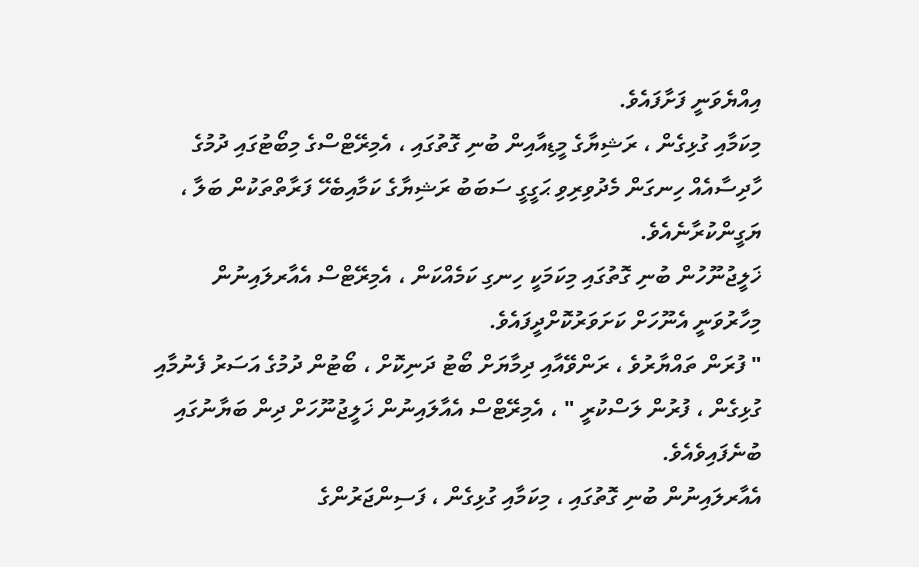އިއްޔެވަނީ ފަށާފައެވެ.
މިކަމާއި ގުޅިގެން ، ރަޝިޔާގެ މީޑިއާއިން ބުނި ގޮތުގައި ، އެމިރޭޓްސްގެ މިބޯޓުގައި ދުމުގެ ހާދިސާއެއް ހިނގަން މެދުވިރިވި ޙަގީގީ ސަބަބު ރަޝިޔާގެ ކަމާއިބެހޭ ފަރާތްތަކުން ބަލާ ، ޔަގީންކުރާނެއެވެ.
ޚަލީޖުނޫހުން ބުނި ގޮތުގައި މިކަމަކީ ހިނގި ކަމެއްކަން ، އެމިރޭޓްސް އެއާރލައިނުން މިހާރުވަނީ އެނޫހަށް ކަށަވަރުކޮށްދީފައެވެ.
" ފުރަން ތައްޔާރުވެ ، ރަންވޭއާއި ދިމާޔަށް ބޯޓު ދަނިކޮށް ، ބޯޓުން ދުމުގެ އަސަރު ފެނުމާއި ގުޅިގެން ، ފުރުން ލަސްކުރީ " ، އެމިރޭޓްސް އެއާލައިނުން ޚަލީޖުނޫހަށް ދިން ބަޔާނުގައި ބުނެފައިވެއެވެ.
އެއާރލައިނުން ބުނި ގޮތުގައި ، މިކަމާއި ގުޅިގެން ، ފަސިންޖަރުންގެ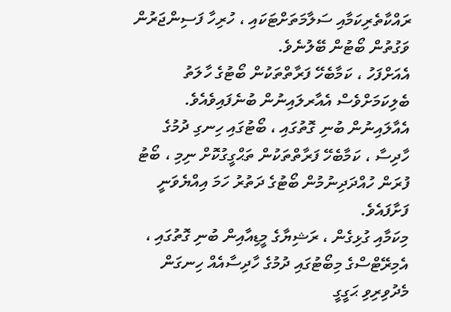ރައްކާތެރިކަމާއި ސަލާމަތަށްޓަކައި ، ހުރިހާ ފަސިންޖަރުން ވަގުތުން ބޯޓުން ބޭލުނެވެ.
އެއަށްފަހު ، ކަމާބެހޭ ފަރާތްތަކުން ބޯޓުގެ ހާލަތު ބެލިކަމަށްވެސް އެއާރލައިނުން ބުނެފައިވެއެވެ. އެއާލައިނުން ބުނި ގޮތުގައި ، ބޯޓުގައި ހިނގި ދުމުގެ ހާދިސާ ، ކަމާބެހޭ ފަރާތްތަކުން ތަޙްގީގުކޮށް ނިމި ، ބޯޓު ފުރަން ހުއްދަދިނުމުން ބޯޓުގެ ދަތުރު ހަމަ އިއްޔެވަނީ ފަށާފައެވެ.
މިކަމާއި ގުޅިގެން ، ރަޝިޔާގެ މީޑިއާއިން ބުނި ގޮތުގައި ، އެމިރޭޓްސްގެ މިބޯޓުގައި ދުމުގެ ހާދިސާއެއް ހިނގަން މެދުވިރިވި ޙަގީގީ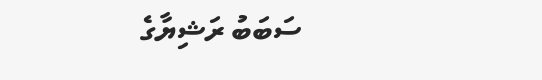ސަބަބު ރަޝިޔާގެ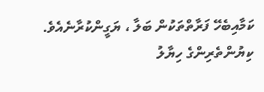ކަމާއިބެހޭ ފަރާތްތަކުން ބަލާ ، ޔަގީންކުރާނެއެވެ.
ކިޔުންތެރިންގެ ހިޔާލު